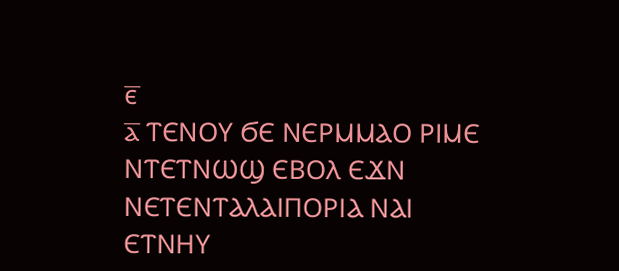ⲉ̅
ⲁ̅ ⲦⲈⲚⲞⲨ ϬⲈ ⲚⲈⲢⲘⲘⲀⲞ ⲢⲒⲘⲈ ⲚⲦⲈⲦⲚⲰϢ ⲈⲂⲞⲖ ⲈϪⲚ ⲚⲈⲦⲈⲚⲦⲀⲖⲀⲒⲠⲞⲢⲒⲀ ⲚⲀⲒ ⲈⲦⲚⲎⲨ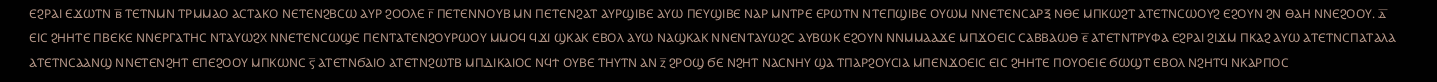ⲈϨⲢⲀⲒ ⲈϪⲰⲦⲚ ⲃ̅ ⲦⲈⲦⲚⲘⲚ ⲦⲢⲘⲘⲀⲞ ⲀⲤⲦⲀⲔⲞ ⲚⲈⲦⲈⲚϨⲂⲤⲰ ⲀⲨⲢ ϨⲞⲞⲖⲈ ⲅ̅ ⲠⲈⲦⲈⲚⲚⲞⲨⲂ ⲘⲚ ⲠⲈⲦⲈⲚϨⲀⲦ ⲀⲨⲢϢⲒⲂⲈ ⲀⲨⲰ ⲠⲈⲨϢⲒⲂⲈ ⲚⲀⲢ ⲘⲚⲦⲢⲈ ⲈⲢⲰⲦⲚ ⲚⲦⲈⲠϢⲒⲂⲈ ⲞⲨⲰⲘ ⲚⲚⲈⲦⲈⲚⲤⲀⲢⲜ ⲚⲐⲈ ⲘⲠⲔⲰϨⲦ ⲀⲦⲈⲦⲚⲤⲰⲞⲨϨ ⲈϨⲞⲨⲚ ϨⲚ ⲐⲀⲎ ⲚⲚⲈϨⲞⲞⲨ. ⲇ̅ ⲈⲒⲤ ϨⲎⲎⲦⲈ ⲠⲂⲈⲔⲈ ⲚⲚⲈⲢⲄⲀⲦⲎⲤ ⲚⲦⲀⲨⲰϨⲬ ⲚⲚⲈⲦⲈⲚⲤⲰϢⲈ ⲠⲈⲚⲦⲀⲦⲈⲚϨⲞⲨⲢⲰⲞⲨ ⲘⲘⲞϤ ϤϪⲒ ϢⲔⲀⲔ ⲈⲂⲞⲖ ⲀⲨⲰ ⲚⲀϢⲔⲀⲔ ⲚⲚⲈⲚⲦⲀⲨⲰϨⲤ ⲀⲨⲂⲰⲔ ⲈϨⲞⲨⲚ ⲚⲚⲘⲘⲀⲀϪⲈ ⲘⲠϪⲞⲈⲒⲤ ⲤⲀⲂⲂⲀⲰⲐ ⲉ̅ ⲀⲦⲈⲦⲚⲦⲢⲨⲪⲀ ⲈϨⲢⲀⲒ ϨⲒϪⲘ ⲠⲔⲀϨ ⲀⲨⲰ ⲀⲦⲈⲦⲚⲤⲠⲀⲦⲀⲖⲀ ⲀⲦⲈⲦⲚⲤⲀⲀⲚϢ ⲚⲚⲈⲦⲈⲚϨⲎⲦ ⲈⲠⲈϨⲞⲞⲨ ⲘⲠⲔⲰⲚⲤ ⲋ̅ ⲀⲦⲈⲦⲚϬⲀⲒⲞ ⲀⲦⲈⲦⲚϨⲰⲦⲂ ⲘⲠⲆⲒⲔⲀⲒⲞⲤ ⲚϤϮ ⲞⲨⲂⲈ ⲦⲎⲨⲦⲚ ⲀⲚ ⲍ̅ ϨⲢⲞϢ ϬⲈ ⲚϨⲎⲦ ⲚⲀⲤⲚⲎⲨ ϢⲀ ⲦⲠⲀⲢϨⲞⲨⲤⲒⲀ ⲘⲠⲈⲚϪⲞⲈⲒⲤ ⲈⲒⲤ ϨⲎⲎⲦⲈ ⲠⲞⲨⲞⲈⲒⲈ ϬⲰϢⲦ ⲈⲂⲞⲖ ⲚϨⲎⲦϤ ⲚⲔⲀⲢⲠⲞⲤ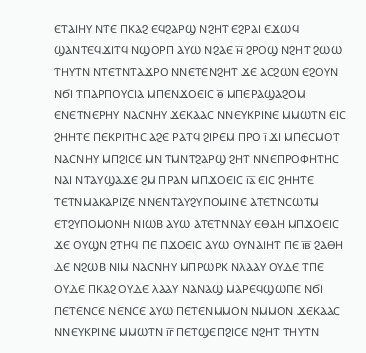ⲈⲦⲀⲒⲎⲨ ⲚⲦⲈ ⲠⲔⲀϨ ⲈϤϨⲀⲢϢ ⲚϨⲎⲦ ⲈϨⲢⲀⲒ ⲈϪⲰϤ ϢⲀⲚⲦⲈϤϪⲒⲦϤ ⲚϢⲞⲢⲠ ⲀⲨⲰ ⲚϨⲀⲈ ⲏ̅ ϨⲢⲞϢ ⲚϨⲎⲦ ϨⲰⲰ ⲦⲎⲨⲦⲚ ⲚⲦⲈⲦⲚⲦⲀϪⲢⲞ ⲚⲚⲈⲦⲈⲚϨⲎⲦ ϪⲈ ⲀⲤϨⲰⲚ ⲈϨⲞⲨⲚ ⲚϬⲒ ⲦⲠⲀⲢⲠⲞⲨⲤⲒⲀ ⲘⲠⲈⲚϪⲞⲈⲒⲤ ⲑ̅ ⲘⲠⲈⲢⲀϢⲀϨⲞⲘ ⲈⲚⲈⲦⲚⲈⲢⲎⲨ ⲚⲀⲤⲚⲎⲨ ϪⲈⲔⲀⲀⲤ ⲚⲚⲈⲨⲔⲢⲒⲚⲈ ⲘⲘⲰⲦⲚ ⲈⲒⲤ ϨⲎⲎⲦⲈ ⲠⲈⲔⲢⲒⲦⲎⲤ ⲀϨⲈ ⲢⲀⲦϤ ϨⲒⲢⲈⲘ ⲠⲢⲞ ⲓ̅ ϪⲒ ⲘⲠⲈⲤⲘⲞⲦ ⲚⲀⲤⲚⲎⲨ ⲘⲠϨⲒⲤⲈ ⲘⲚ ⲦⲘⲚⲦϨⲀⲢϢ ϨⲎⲦ ⲚⲚⲈⲠⲢⲞⲪⲎⲦⲎⲤ ⲚⲀⲒ ⲚⲦⲀⲨϢⲀϪⲈ ϨⲘ ⲠⲢⲀⲚ ⲘⲠϪⲞⲈⲒⲤ ⲓ̅ⲁ̅ ⲈⲒⲤ ϨⲎⲎⲦⲈ ⲦⲈⲦⲚⲘⲀⲔⲀⲢⲒⲌⲈ ⲚⲚⲈⲚⲦⲀⲨϨⲨⲠⲞⲘⲒⲚⲈ ⲀⲦⲈⲦⲚⲤⲰⲦⲘ ⲈⲦϨⲨⲠⲞⲘⲞⲚⲎ ⲚⲒⲰⲂ ⲀⲨⲰ ⲀⲦⲈⲦⲚⲚⲀⲨ ⲈⲐⲀⲎ ⲘⲠϪⲞⲈⲒⲤ ϪⲈ ⲞⲨϢⲚ ϨⲦⲎϤ ⲠⲈ ⲠϪⲞⲈⲒⲤ ⲀⲨⲰ ⲞⲨⲚⲀⲒⲎⲦ ⲠⲈ ⲓ̅ⲃ̅ ϨⲀⲐⲎ ⲆⲈ ⲚϨⲰⲂ ⲚⲒⲘ ⲚⲀⲤⲚⲎⲨ ⲘⲠⲢⲰⲢⲔ ⲚⲖⲀⲀⲨ ⲞⲨⲆⲈ ⲦⲠⲈ ⲞⲨⲆⲈ ⲠⲔⲀϨ ⲞⲨⲆⲈ ⲖⲀⲀⲨ ⲚⲀⲚⲀϢ ⲘⲀⲢⲈϤϢⲰⲠⲈ ⲚϬⲒ ⲠⲈⲦⲈⲚⲤⲈ ⲚⲈⲚⲤⲈ ⲀⲨⲰ ⲠⲈⲦⲈⲚⲘⲘⲞⲚ ⲚⲘⲘⲞⲚ ϪⲈⲔⲀⲀⲤ ⲚⲚⲈⲨⲔⲢⲒⲚⲈ ⲘⲘⲰⲦⲚ ⲓ̅ⲅ̅ ⲠⲈⲦϢⲈⲠϨⲒⲤⲈ ⲚϨⲎⲦ ⲦⲎⲨⲦⲚ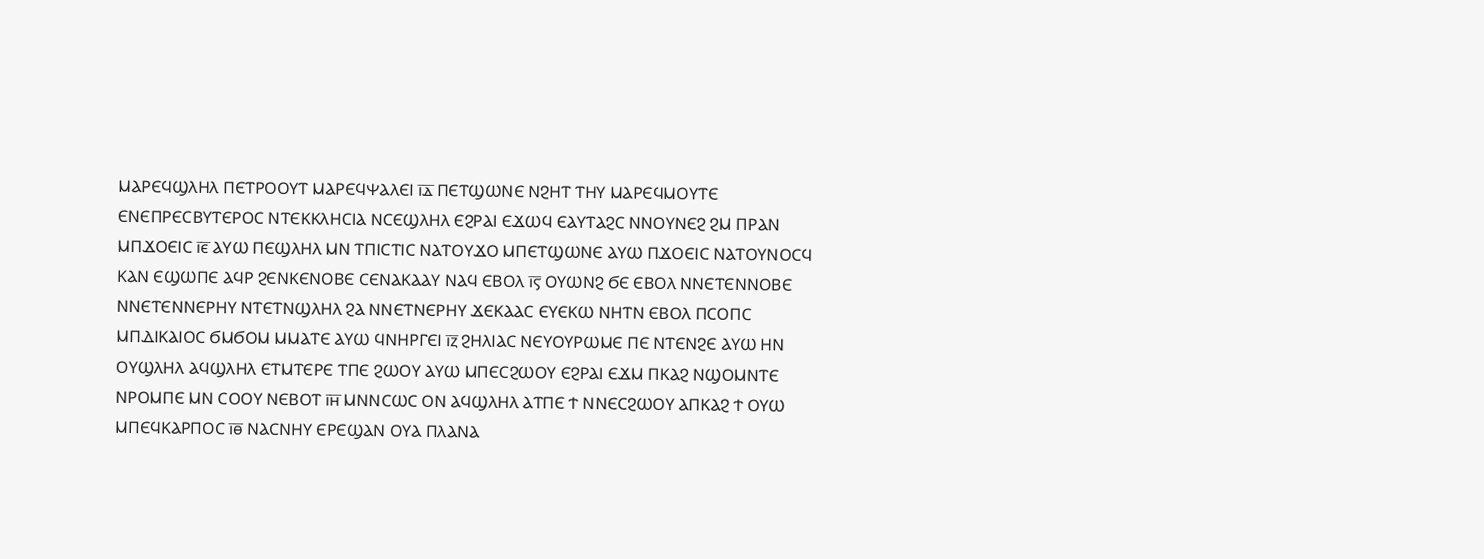ⲘⲀⲢⲈϤϢⲖⲎⲖ ⲠⲈⲦⲢⲞⲞⲨⲦ ⲘⲀⲢⲈϤⲮⲀⲖⲈⲒ ⲓ̅ⲇ̅ ⲠⲈⲦϢⲰⲚⲈ ⲚϨⲎⲦ ⲦⲎⲨ ⲘⲀⲢⲈϤⲘⲞⲨⲦⲈ ⲈⲚⲈⲠⲢⲈⲤⲂⲨⲦⲈⲢⲞⲤ ⲚⲦⲈⲔⲔⲖⲎⲤⲒⲀ ⲚⲤⲈϢⲖⲎⲖ ⲈϨⲢⲀⲒ ⲈϪⲰϤ ⲈⲀⲨⲦⲀϨⲤ ⲚⲚⲞⲨⲚⲈϨ ϨⲘ ⲠⲢⲀⲚ ⲘⲠϪⲞⲈⲒⲤ ⲓ̅ⲉ̅ ⲀⲨⲰ ⲠⲈϢⲖⲎⲖ ⲘⲚ ⲦⲠⲒⲤⲦⲒⲤ ⲚⲀⲦⲞⲨϪⲞ ⲘⲠⲈⲦϢⲰⲚⲈ ⲀⲨⲰ ⲠϪⲞⲈⲒⲤ ⲚⲀⲦⲞⲨⲚⲞⲤϤ ⲔⲀⲚ ⲈϢⲰⲠⲈ ⲀϤⲢ ϨⲈⲚⲔⲈⲚⲞⲂⲈ ⲤⲈⲚⲀⲔⲀⲀⲨ ⲚⲀϤ ⲈⲂⲞⲖ ⲓ̅ⲋ̅ ⲞⲨⲰⲚϨ ϬⲈ ⲈⲂⲞⲖ ⲚⲚⲈⲦⲈⲚⲚⲞⲂⲈ ⲚⲚⲈⲦⲈⲚⲚⲈⲢⲎⲨ ⲚⲦⲈⲦⲚϢⲖⲎⲖ ϨⲀ ⲚⲚⲈⲦⲚⲈⲢⲎⲨ ϪⲈⲔⲀⲀⲤ ⲈⲨⲈⲔⲰ ⲚⲎⲦⲚ ⲈⲂⲞⲖ ⲠⲤⲞⲠⲤ ⲘⲠⲆⲒⲔⲀⲒⲞⲤ ϬⲘϬⲞⲘ ⲘⲘⲀⲦⲈ ⲀⲨⲰ ϤⲚⲎⲢⲄⲈⲒ ⲓ̅ⲍ̅ ϨⲎⲖⲒⲀⲤ ⲚⲈⲨⲞⲨⲢⲰⲘⲈ ⲠⲈ ⲚⲦⲈⲚϨⲈ ⲀⲨⲰ ⲎⲚ ⲞⲨϢⲖⲎⲖ ⲀϤϢⲖⲎⲖ ⲈⲦⲘⲦⲈⲢⲈ ⲦⲠⲈ ϨⲰⲞⲨ ⲀⲨⲰ ⲘⲠⲈⲤϨⲰⲞⲨ ⲈϨⲢⲀⲒ ⲈϪⲘ ⲠⲔⲀϨ ⲚϢⲞⲘⲚⲦⲈ ⲚⲢⲞⲘⲠⲈ ⲘⲚ ⲤⲞⲞⲨ ⲚⲈⲂⲞⲦ ⲓ̅ⲏ̅ ⲘⲚⲚⲤⲰⲤ ⲞⲚ ⲀϤϢⲖⲎⲖ ⲀⲦⲠⲈ Ϯ ⲚⲚⲈⲤϨⲰⲞⲨ ⲀⲠⲔⲀϨ Ϯ ⲞⲨⲰ ⲘⲠⲈϤⲔⲀⲢⲠⲞⲤ ⲓ̅ⲑ̅ ⲚⲀⲤⲚⲎⲨ ⲈⲢⲈϢⲀⲚ ⲞⲨⲀ ⲠⲖⲀⲚⲀ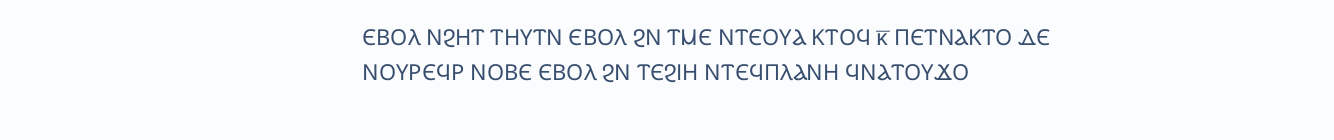ⲈⲂⲞⲖ ⲚϨⲎⲦ ⲦⲎⲨⲦⲚ ⲈⲂⲞⲖ ϨⲚ ⲦⲘⲈ ⲚⲦⲈⲞⲨⲀ ⲔⲦⲞϤ ⲕ̅ ⲠⲈⲦⲚⲀⲔⲦⲞ ⲆⲈ ⲚⲞⲨⲢⲈϤⲢ ⲚⲞⲂⲈ ⲈⲂⲞⲖ ϨⲚ ⲦⲈϨⲒⲎ ⲚⲦⲈϤⲠⲖⲀⲚⲎ ϤⲚⲀⲦⲞⲨϪⲞ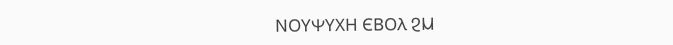ⲚⲞⲨⲮⲨⲬⲎ ⲈⲂⲞⲖ ϨⲘ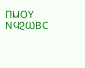ⲠⲘⲞⲨ ⲚϤϨⲰⲂⲤ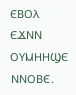ⲈⲂⲞⲖ ⲈϪⲚⲚ ⲞⲨⲘⲎⲎϢⲈ ⲚⲚⲞⲂⲈ.